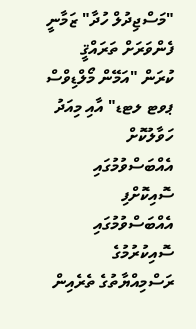"މަސްޖިދުލް ހުދާ" ޒަމާނީ ފެންވަރަށް ތަރައްޤީ ކުރަން "އަމޭން މޯލްޑިވްސް ޕވޓ ލޓޑ" އާއި މިއަދު ހަވާލުކޮށް އެއްބަސްވުމުގައި ސޮއިކޮށްފި
އެއްބަސްވުމުގައި ސޮއިކުރުމުގެ ރަސްމިއްޔާތުގެ ތެރެއިން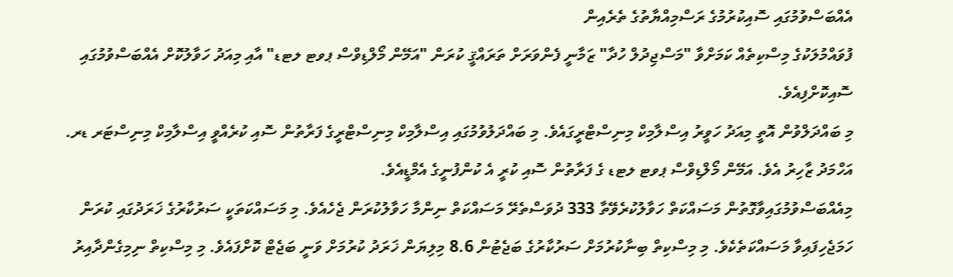އެއްބަސްވުމުގައި ސޮއިކުރުމުގެ ރަސްމިއްޔާތުގެ ތެރެއިން
ފުވައްމުލަކުގެ މިސްކިތެއް ކަމަށްވާ "މަސްޖިދުލް ހުދާ" ޒަމާނީ ފެންވަރަށް ތަރައްޤީ ކުރަން "އަމޭން މޯލްޑިވްސް ޕވޓ ލޓޑ" އާއި މިއަދު ހަވާލުކޮށް އެއްބަސްވުމުގައި ސޮއިކޮށްފިއެވެ.
މި ބައްދަލްވުން އޮތީ މިއަދު ހަވީރު އިސްލާމިކް މިނިސްޓްރީގައެވެ. މި ބައްދަލުވުމުގައި އިސްލާމިކް މިނިސްޓްރީގެ ފަރާތުން ސޮއި ކުރެއްވީ އިސްލާމިކް މިނިސްޓަރ ޑރ. އަހްމަދު ޒާހިރު އެވެ. އަމޭން މޯލްޑިވްސް ޕވޓ ލޓޑ ގެ ފަރާތުން ސޮއި ކުރީ އެ ކުންފުނީގެ އެމްޑީއެވެ.
މިއެއްބަސްވުމުގައިވާގޮތުން މަސައްކަތް ހަވާލުކުރެވޭތާ 333 ދުވަސްތެރޭ މަސައްކަތް ނިންމާ ހަވާލުކުރަން ޖެހެއެވެ. މި މަސައްކަތަކީ ސަރުކާރުގެ ޚަރަދުގައި ކުރަން ހަމަޖެހިފައިވާ މަސައްކަތެކެވެ. މި މިސްކިތް ބިނާކުރުމަށް ސަރުކާރުގެ ބަޖެޓުން 8.6 މިލިޔަން ޚަރަދު ކުރުމަށް ވަނީ ބަޖެޓް ކޮށްފައެވެ. މި މިސްކިތް ނިމިގެންދާއިރު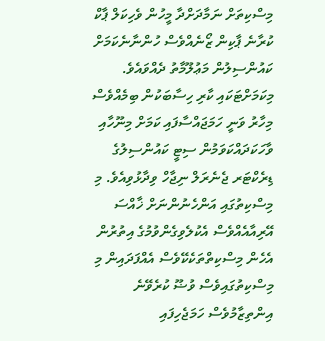މިސްކިތަށް ނަމާދަށްދާ މީހުން ވެހިކަލް ޕާކް ކުރާނެ ޕާކިން ޒޯނެއްވެސް ހުންނާނެކަމަށް ކައުންސިލުން މަޢުލޫމާތު ދެއްވައެވެ. މިކަމަށްޓަކައި ކާރި ހިސާބަކުން ބިމެއްވެސް މިހާރު ވަނީ ހަމަޖައްސާފައި ކަމަށް މިނޫހާއި ވާހަކަދައްކަވަމުން ސިޓީ ކައުންސިލުގެ ޑިރެކްޓަރ ޖެނެރަލް ނިޖާހް ވިދާޅުވިއެވެ. މި މިސްކިތުގައި އަންހެނުންނަށް ޚާއްސަ އޭރިއާއެއްވެސް އެކުލެވިގެންވުމުގެ އިތުރުން އެހެން މިސްކިތްތަކެކޭވެސް އެއްފަދައިން މި މިސްކިތުގައިވެސް ވުޟޫ ކުރެވޭނެ އިންތިޒާމުވެސް ހަމަޖެހިފައި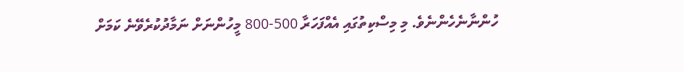ހުންނާނެހެންނެވެ. މި މިސްކިތުގައި އެއްފަހަރާ 500-800 މީހުންނަށް ނަމާދުކުރެވޭނެ ކަމަށް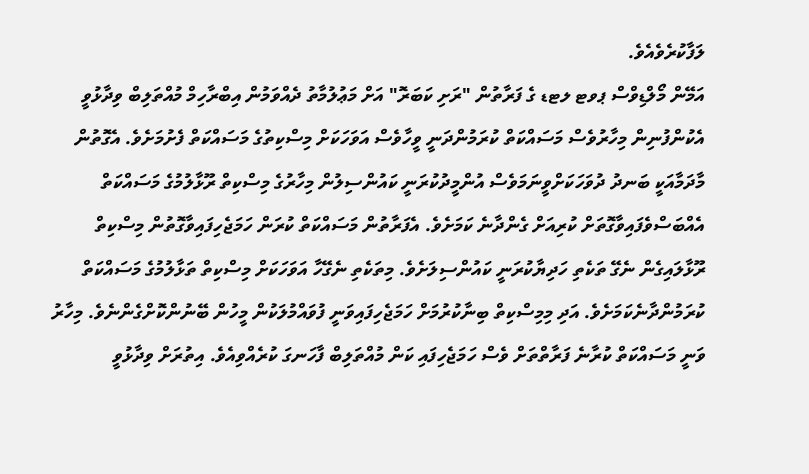ލަފާކުރެވެއެވެ.
އަމޭން މޯލްޑިވްސް ޕވޓ ލޓޑ ގެ ފަރާތުން "ރަށި ކަބަރޮ" އަށް މަޢުލުމާތު ދެއްވަމުން އިބްރާހިމް މުއްތަލިބް ވިދާޅުވީ އެކުންފުނިން މިހާރުވެސް މަސައްކަތް ކުރަމުންދަނީ ވީހާވެސް އަވަހަކަށް މިސްކިތުގެ މަސައްކަތް ފެށުމަށެވެ. އެގޮތުން މާދަމާއަކީ ބަނދު ދުވަހަކަށްވީނަމަވެސް އުންމީދުކުރަނީ ކައުންސިލުން މިހާރުގެ މިސްކިތް ރޫޅާލުމުގެ މަސައްކަތް އެއްބަސްވެފައިވާގޮތަށް ކުރިއަށް ގެންދާނެ ކަމަށެވެ. އެފަރާތުން މަސައްކަތް ކުރަން ހަމަޖެހިފައިވާގޮތުން މިސްކިތް ރޫޅާލައިގެން ނެގޭ ތަކެތި ހަދިޔާކުރަނީ ކައުންސިލަށެވެ. މިތަކެތި ނެގޭހާ އަވަހަކަށް މިސްކިތް ތަޅާލުމުގެ މަސައްކަތް ކުރަމުންދާނެކަމަށެވެ. އަދި މިމިސްކިތް ބިނާކުރުމަށް ހަމަޖެހިފައިވަނީ ފުވައްމުލަކުން މީހުން ބޭނުންކޮށްގެންނެވެ. މިހާރު ވަނީ މަސައްކަތް ކުރާނެ ފަރާތްތަށް ވެސް ހަމަޖެހިފައި ކަން މުއްތަލިބް ފާހަނގަ ކުރެއްވިއެވެ. އިތުރަށް ވިދާޅުވީ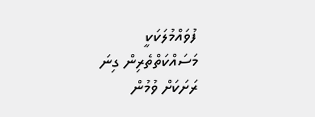ފުވައްމުލަކަކީ މަސައްކަތްތެރިން ގިނަ ރަށަކަށް ވުމުން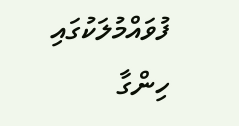ފުވައްމުލަކުގައި ހިންގާ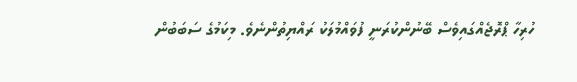ހުރިހާ ޕްރޮޖެއްގައިވެސް ބޭނުންކުރަނީ ފުވައްމުލަކު ރައްޔިތުންނެވެ. މިކަމުގެ ސަބަބުން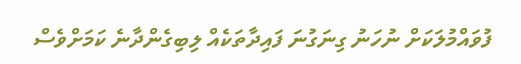ފުވައްމުލަކަށް ނުހަނު ގިނަގުނަ ފައިދާތަކެއް ލިބިގެންދާނެ ކަމަށްވެސް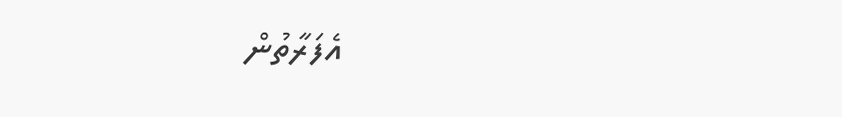އެފަރާތުން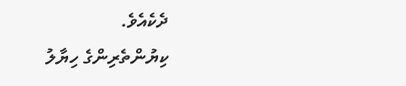ދެކެއެވެ.
ކިޔުންތެރިންގެ ހިޔާލު